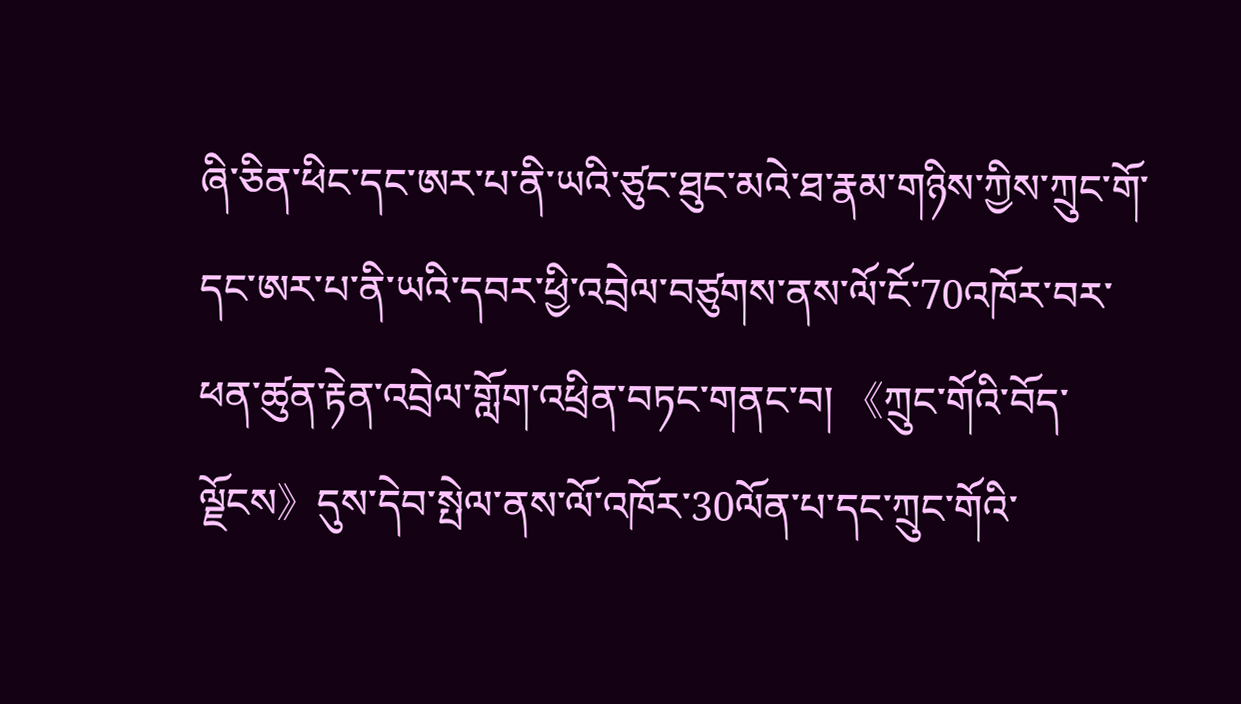ཞི་ཅིན་ཕིང་དང་ཨར་པ་ནི་ཡའི་ཙུང་ཐུང་མའེ་ཐ་རྣམ་གཉིས་ཀྱིས་ཀྲུང་གོ་དང་ཨར་པ་ནི་ཡའི་དབར་ཕྱི་འབྲེལ་བཙུགས་ནས་ལོ་ངོ་70འཁོར་བར་ཕན་ཚུན་རྟེན་འབྲེལ་གློག་འཕྲིན་བཏང་གནང་བ། 《ཀྲུང་གོའི་བོད་ལྗོངས》དུས་དེབ་སྤེལ་ནས་ལོ་འཁོར་30ལོན་པ་དང་ཀྲུང་གོའི་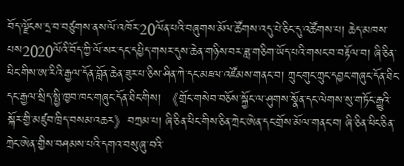བོད་ལྗོངས་དྲ་བ་བཙུགས་ནས་ལོ་འཁོར་20ལོན་པའི་བཞུགས་མོལ་ཚོགས་འདུ་པེ་ཅིང་དུ་འཚོགས་པ། ཆེད་མཁས་པས2020ལོའི་བོད་ཀྱི་ལོ་སར་དང་དཔྱིད་གསར་དུས་ཆེན་གཉིས་བར་ཟླ་གཅིག་ཡོད་པའི་གསང་བ་བརྟོལ་བ། ཞི་ཅིན་ཕིང་གིས་ཨ་རིའི་རྒྱལ་དོན་བློན་ཆེན་ཟུར་པ་ཅིས་ཤིན་ཀེ་དང་མཇལ་འཛོམས་གནང་བ། ཀྲུང་གུང་ཀྲུང་དབྱང་གཞུང་དོན་ཐིང་དང་རྒྱལ་སྲིད་སྤྱི་ཁྱབ་ཁང་གཞུང་དོན་ཐིང་གིས། 《གྲོང་གསེབ་བཅོས་སྐྱོང་ལ་ཤུགས་སྣོན་དང་ལེགས་སུ་གཏོང་རྒྱུའི་སྐོར་གྱི་མཛུབ་ཁྲིད་བསམ་འཆར》བཀྲམ་པ། ཞི་ཅིན་ཕིང་གིས་ཅིན་ཀྲེང་ཨེན་དང་གྲོས་མོལ་གནང་བ། ཞི་ཅིན་ཕིང་ཅིན་ཀྲེང་ཨེན་གྱིས་བཤམས་པའི་དགའ་བསུ་ཞུ་བའི་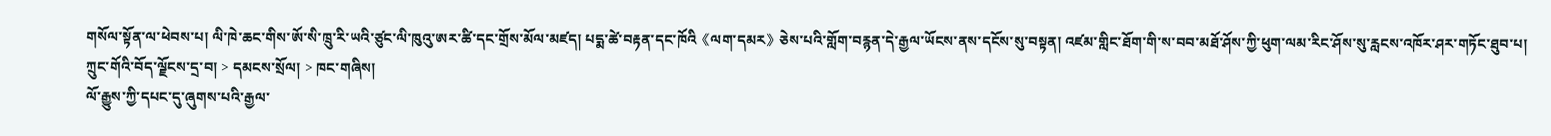གསོལ་སྟོན་ལ་ཕེབས་པ། ལི་ཁེ་ཆང་གིས་ཨོ་སི་ཁྲུ་རི་ཡའི་ཙུང་ལི་ཁུའུ་ཨར་ཚི་དང་གྲོས་མོལ་མཛད། པདྨ་ཚེ་བརྟན་དང་ཁོའི《ལག་དམར》ཅེས་པའི་གློག་བརྙན་དེ་རྒྱལ་ཡོངས་ནས་དངོས་སུ་བསྟན། འཛམ་གླིང་ཐོག་གི་ས་བབ་མཐོ་ཤོས་ཀྱི་ཕུག་ལམ་རིང་ཤོས་སུ་རླངས་འཁོར་ཤར་གཏོང་ཐུབ་པ།
ཀྲུང་གོའི་བོད་ལྗོངས་དྲ་བ། > དམངས་སྲོལ། > ཁང་གཞིས།
ལོ་རྒྱུས་ཀྱི་དཔང་དུ་ཞུགས་པའི་རྒྱལ་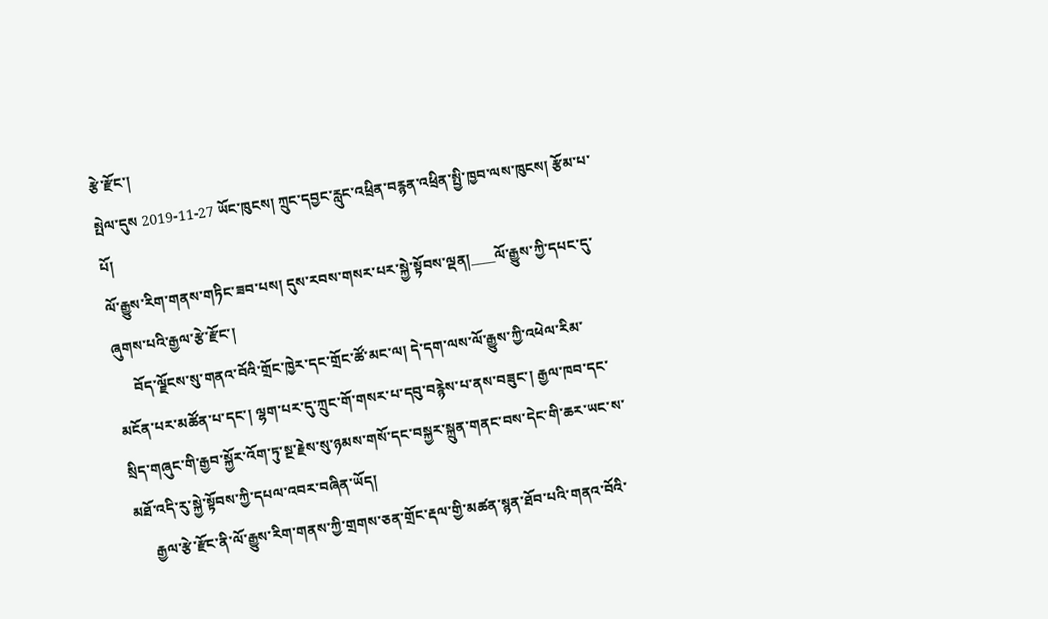རྩེ་རྫོང་།
སྤེལ་དུས 2019-11-27 ཡོང་ཁུངས། ཀྲུང་དབྱང་རླུང་འཕྲིན་བརྙན་འཕྲིན་སྤྱི་ཁྱབ་ལས་ཁུངས། རྩོམ་པ་པོ།
ལོ་རྒྱུས་རིག་གནས་གཏིང་ཟབ་པས། དུས་རབས་གསར་པར་སྐྱེ་སྟོབས་ལྡན།____ལོ་རྒྱུས་ཀྱི་དཔང་དུ་ཞུགས་པའི་རྒྱལ་རྩེ་རྫོང་།
     བོད་ལྗོངས་སུ་གནའ་བོའི་གྲོང་ཁྱེར་དང་གྲོང་ཚོ་མང་ལ། དེ་དག་ལས་ལོ་རྒྱུས་ཀྱི་འཕེལ་རིམ་མངོན་པར་མཚོན་པ་དང་། ལྷག་པར་དུ་ཀྲུང་གོ་གསར་པ་དབུ་བརྙེས་པ་ནས་བཟུང་། རྒྱལ་ཁབ་དང་སྲིད་གཞུང་གི་རྒྱབ་སྐྱོར་འོག་ཏུ་སྔ་རྗེས་སུ་ཉམས་གསོ་དང་བསྐྱར་སྐྲུན་གནང་བས་དེང་གི་ཆར་ཡང་ས་མཐོ་འདི་རུ་སྐྱེ་སྟོབས་ཀྱི་དཔལ་འབར་བཞིན་ཡོད།
     རྒྱལ་རྩེ་རྫོང་ནི་ལོ་རྒྱུས་རིག་གནས་ཀྱི་གྲགས་ཅན་གྲོང་རྡལ་གྱི་མཚན་སྙན་ཐོབ་པའི་གནའ་བོའི་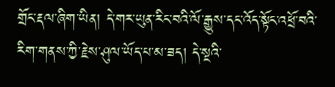གྲོང་རྡལ་ཞིག་ཡིན། དེ་གར་ཡུན་རིང་བའི་ལོ་རྒྱུས་དང་འོད་སྟོང་འཕྲོ་བའི་རིག་གནས་ཀྱི་རྗེས་ཤུལ་ཡོད་པ་མ་ཟད། དེ་སྔའི་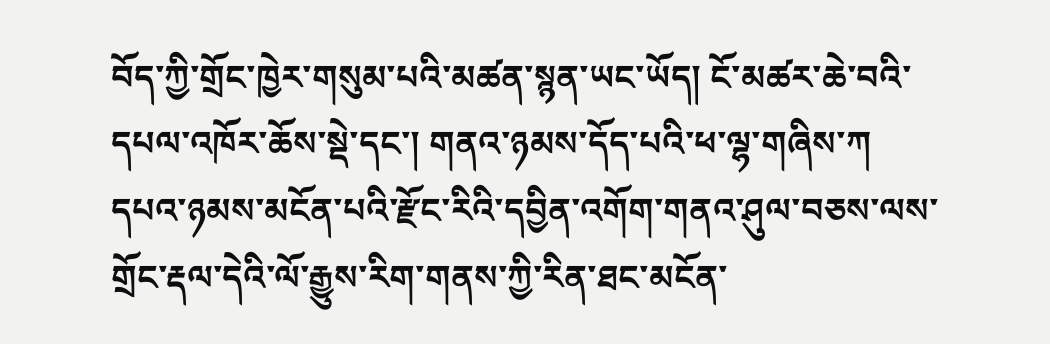བོད་ཀྱི་གྲོང་ཁྱེར་གསུམ་པའི་མཚན་སྙན་ཡང་ཡོད། ངོ་མཚར་ཆེ་བའི་དཔལ་འཁོར་ཆོས་སྡེ་དང་། གནའ་ཉམས་དོད་པའི་ཕ་ལྷ་གཞིས་ཀ དཔའ་ཉམས་མངོན་པའི་རྫོང་རིའི་དབྱིན་འགོག་གནའ་ཤུལ་བཅས་ལས་གྲོང་རྡལ་དེའི་ལོ་རྒྱུས་རིག་གནས་ཀྱི་རིན་ཐང་མངོན་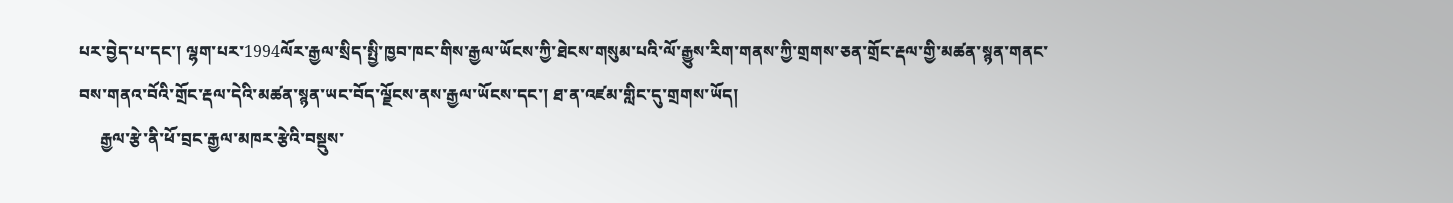པར་བྱེད་པ་དང་། ལྷག་པར་1994ལོར་རྒྱལ་སྲིད་སྤྱི་ཁྱབ་ཁང་གིས་རྒྱལ་ཡོངས་ཀྱི་ཐེངས་གསུམ་པའི་ལོ་རྒྱུས་རིག་གནས་ཀྱི་གྲགས་ཅན་གྲོང་རྡལ་གྱི་མཚན་སྙན་གནང་བས་གནའ་བོའི་གྲོང་རྡལ་དེའི་མཚན་སྙན་ཡང་བོད་ལྗོངས་ནས་རྒྱལ་ཡོངས་དང་། ཐ་ན་འཛམ་གླིང་དུ་གྲགས་ཡོད།
     རྒྱལ་རྩེ་ནི་ཕོ་བྲང་རྒྱལ་མཁར་རྩེའི་བསྡུས་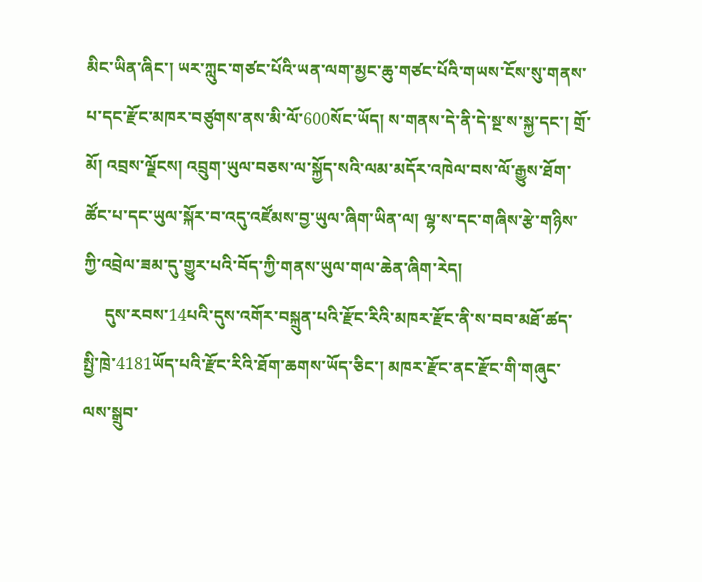མིང་ཡིན་ཞིང་། ཡར་ཀླུང་གཙང་པོའི་ཡན་ལག་མྱང་ཆུ་གཙང་པོའི་གཡས་ངོས་སུ་གནས་པ་དང་རྫོང་མཁར་བཙུགས་ནས་མི་ལོ་600སོང་ཡོད། ས་གནས་དེ་ནི་དེ་སྔ་ས་སྐྱ་དང་། གྲོ་མོ། འབྲས་ལྗོངས། འབྲུག་ཡུལ་བཅས་ལ་སྐྱོད་སའི་ལམ་མདོར་འཁེལ་བས་ལོ་རྒྱུས་ཐོག་ཚོང་པ་དང་ཡུལ་སྐོར་བ་འདུ་འཛོམས་བྱ་ཡུལ་ཞིག་ཡིན་ལ། ལྷ་ས་དང་གཞིས་རྩེ་གཉིས་ཀྱི་འབྲེལ་ཟམ་དུ་གྱུར་པའི་བོད་ཀྱི་གནས་ཡུལ་གལ་ཆེན་ཞིག་རེད།
     དུས་རབས་14པའི་དུས་འགོར་བསྐྲུན་པའི་རྫོང་རིའི་མཁར་རྫོང་ནི་ས་བབ་མཐོ་ཚད་སྤྱི་ཁྲེ་4181ཡོད་པའི་རྫོང་རིའི་ཐོག་ཆགས་ཡོད་ཅིང་། མཁར་རྫོང་ནང་རྫོང་གི་གཞུང་ལས་སྒྲུབ་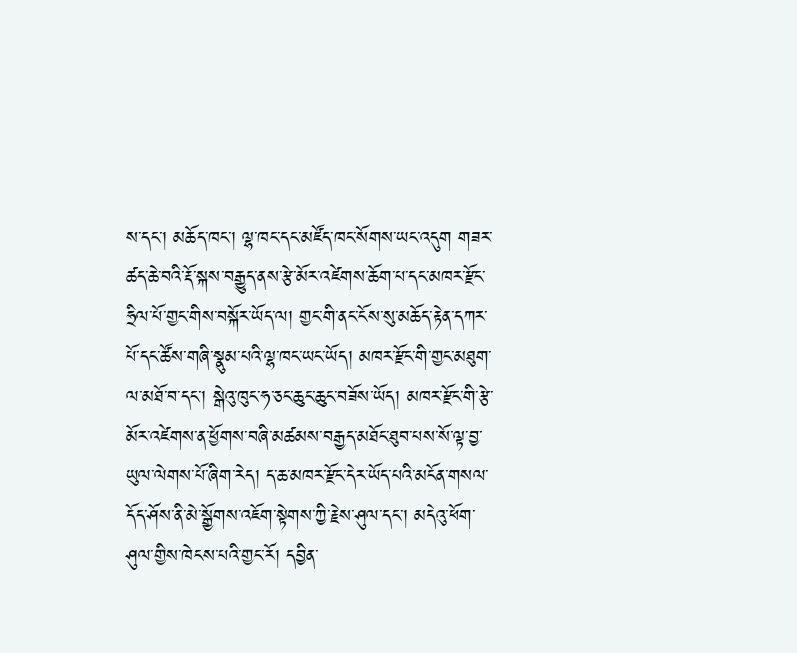ས་དང་། མཆོད་ཁང་། ལྷ་ཁང་དང་མཛོད་ཁང་སོགས་ཡང་འདུག གཟར་ཚད་ཆེ་བའི་རྡོ་སྐས་བརྒྱུད་ནས་རྩེ་མོར་འཛེགས་ཆོག་པ་དང་མཁར་རྫོང་ཧྲིལ་པོ་གྱང་གིས་བསྐོར་ཡོད་ལ། གྱང་གི་ནང་ངོས་སུ་མཆོད་རྟེན་དཀར་པོ་དང་ཚོས་གཞི་སྣུམ་པའི་ལྷ་ཁང་ཡང་ཡོད། མཁར་རྫོང་གི་གྱང་མཐུག་ལ་མཐོ་བ་དང་། སྒེའུ་ཁུང་ཧ་ཅང་ཆུང་ཆུང་བཟོས་ཡོད། མཁར་རྫོང་གི་རྩེ་མོར་འཛེགས་ན་ཕྱོགས་བཞི་མཚམས་བརྒྱད་མཐོང་ཐུབ་པས་སོ་ལྟ་བྱ་ཡུལ་ལེགས་པོ་ཞིག་རེད། ད་ཆ་མཁར་རྫོང་དེར་ཡོད་པའི་མངོན་གསལ་དོད་ཤོས་ནི་མེ་སྒྱོགས་འཇོག་སྟེགས་ཀྱི་རྗེས་ཤུལ་དང་། མདེའུ་ཕོག་ཤུལ་གྱིས་ཁེངས་པའི་གྱང་རོ། དབྱིན་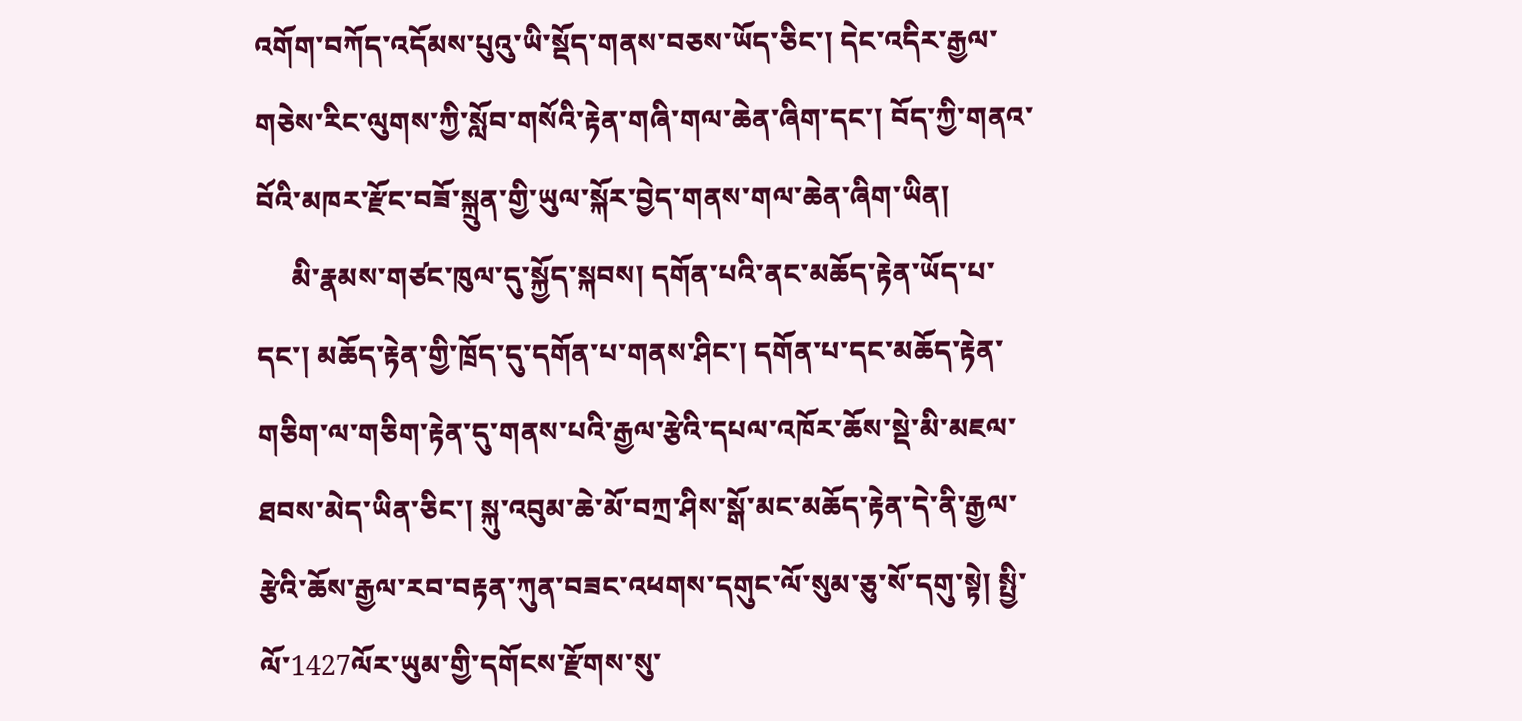འགོག་བཀོད་འདོམས་པུའུ་ཡི་སྡོད་གནས་བཅས་ཡོད་ཅིང་། དེང་འདིར་རྒྱལ་གཅེས་རིང་ལུགས་ཀྱི་སློབ་གསོའི་རྟེན་གཞི་གལ་ཆེན་ཞིག་དང་། བོད་ཀྱི་གནའ་བོའི་མཁར་རྫོང་བཟོ་སྐྲུན་གྱི་ཡུལ་སྐོར་བྱེད་གནས་གལ་ཆེན་ཞིག་ཡིན།
     མི་རྣམས་གཙང་ཁུལ་དུ་སྐྱོད་སྐབས། དགོན་པའི་ནང་མཆོད་རྟེན་ཡོད་པ་དང་། མཆོད་རྟེན་གྱི་ཁྲོད་དུ་དགོན་པ་གནས་ཤིང་། དགོན་པ་དང་མཆོད་རྟེན་གཅིག་ལ་གཅིག་རྟེན་དུ་གནས་པའི་རྒྱལ་རྩེའི་དཔལ་འཁོར་ཆོས་སྡེ་མི་མཇལ་ཐབས་མེད་ཡིན་ཅིང་། སྐུ་འབུམ་ཆེ་མོ་བཀྲ་ཤིས་སྒོ་མང་མཆོད་རྟེན་དེ་ནི་རྒྱལ་རྩེའི་ཆོས་རྒྱལ་རབ་བརྟན་ཀུན་བཟང་འཕགས་དགུང་ལོ་སུམ་ཅུ་སོ་དགུ་སྟེ། སྤྱི་ལོ་1427ལོར་ཡུམ་གྱི་དགོངས་རྫོགས་སུ་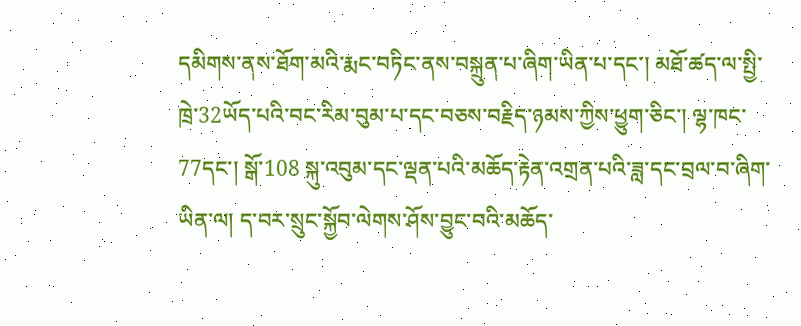དམིགས་ནས་ཐོག་མའི་རྨང་བཏིང་ནས་བསྐྲུན་པ་ཞིག་ཡིན་པ་དང་། མཐོ་ཚད་ལ་སྤྱི་ཁྲེ་32ཡོད་པའི་བང་རིམ་བུམ་པ་དང་བཅས་བརྗིད་ཉམས་ཀྱིས་ཕྱུག་ཅིང་། ལྷ་ཁང་77དང་། སྒོ་108 སྐུ་འབུམ་དང་ལྡན་པའི་མཆོད་རྟེན་འགྲན་པའི་ཟླ་དང་བྲལ་བ་ཞིག་ཡིན་ལ། ད་བར་སྲུང་སྐྱོབ་ལེགས་ཤོས་བྱུང་བའི་མཆོད་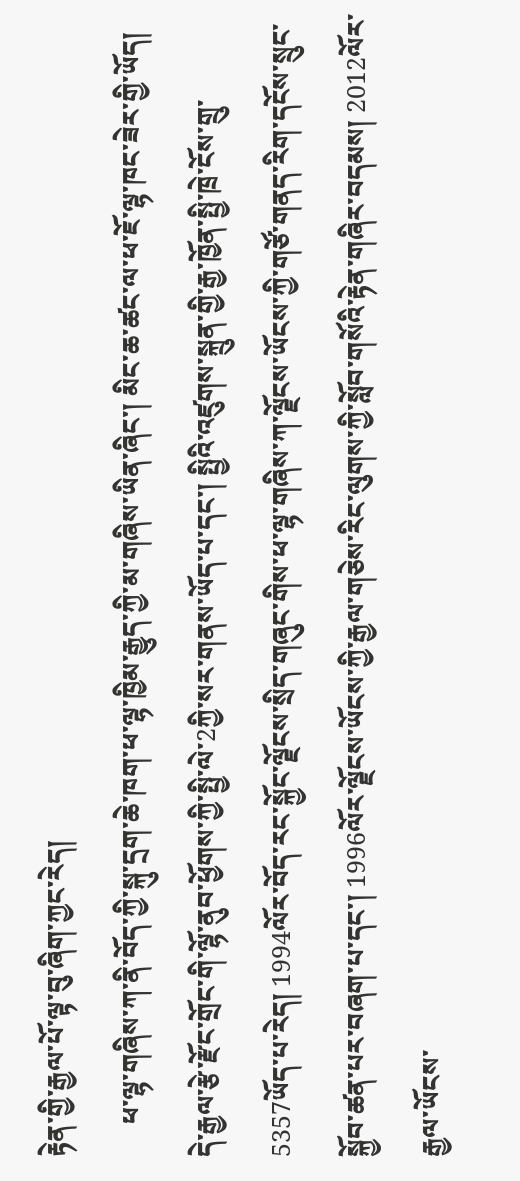རྟེན་གྱི་རྒྱལ་པོ་ལྟ་བུ་ཞིག་ཀྱང་རེད།
     ཕ་ལྷ་གཞིས་ཀ་ནི་བོད་ཀྱི་སྐུ་དྲག་ཆེ་ཁག་ཕ་ལྷ་ཁྱིམ་རྒྱུད་ཀྱི་མ་གཞིས་ཡིན་ཞིང་། མིང་ཆ་ཚང་ལ་ཕ་ཇོ་ལྷ་ཁང་ཟེར་གྱི་ཡོད། དེ་རྒྱལ་རྩེ་རྫོང་གྲོང་གི་ལྷོ་ནུབ་ཕྱོགས་ཀྱི་སྤྱི་ལེ་2ཀྱི་སར་གནས་ཡོད་པ་དང་། སྤྱིའི་འཛུགས་སྐྲུན་གྱི་རྒྱ་ཁྱོན་སྤྱི་ཁྲེ་ངོས་གྲུ་5357ཡོད་པ་རེད། 1994ལོར་བོད་རང་སྐྱོང་ལྗོངས་སྲིད་གཞུང་གིས་ཕ་ལྷ་གཞིས་ཀ་ལྗོངས་ཡོངས་ཀྱི་གཙོ་གནད་རིག་དངོས་སྲུང་སྐྱོབ་ཚན་པར་བཞག་པ་དང་། 1996ལོར་ལྗོངས་ཡོངས་ཀྱི་རྒྱལ་གཅེས་རིང་ལུགས་ཀྱི་སློབ་གསོའི་རྟེན་གཞིར་བདམས། 2012ལོར་རྒྱལ་ཡོངས་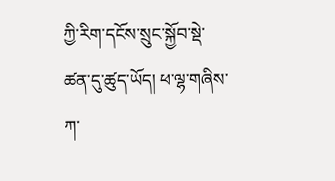ཀྱི་རིག་དངོས་སྲུང་སྐྱོབ་སྡེ་ཚན་དུ་ཚུད་ཡོད། ཕ་ལྷ་གཞིས་ཀ་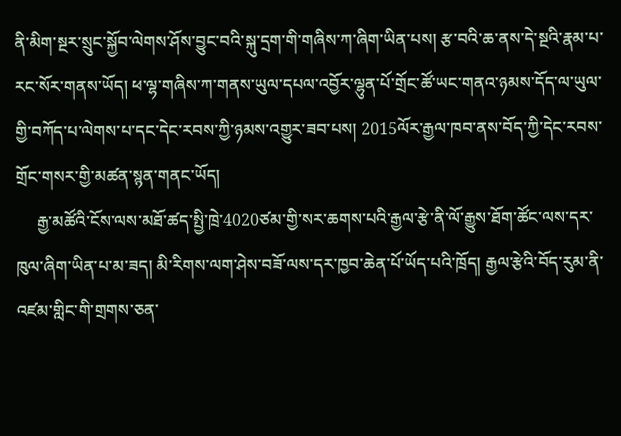ནི་མིག་སྔར་སྲུང་སྐྱོབ་ལེགས་ཤོས་བྱུང་བའི་སྐུ་དྲག་གི་གཞིས་ཀ་ཞིག་ཡིན་པས། རྩ་བའི་ཆ་ནས་དེ་སྔའི་རྣམ་པ་རང་སོར་གནས་ཡོད། ཕ་ལྷ་གཞིས་ཀ་གནས་ཡུལ་དཔལ་འབྱོར་ལྷུན་པོ་གྲོང་ཚོ་ཡང་གནའ་ཉམས་དོད་ལ་ཡུལ་གྱི་བཀོད་པ་ལེགས་པ་དང་དེང་རབས་ཀྱི་ཉམས་འགྱུར་ཟབ་པས། 2015ལོར་རྒྱལ་ཁབ་ནས་བོད་ཀྱི་དེང་རབས་གྲོང་གསར་གྱི་མཚན་སྙན་གནང་ཡོད།
     རྒྱ་མཚོའི་ངོས་ལས་མཐོ་ཚད་སྤྱི་ཁྲེ་4020ཙམ་གྱི་སར་ཆགས་པའི་རྒྱལ་རྩེ་ནི་ལོ་རྒྱུས་ཐོག་ཚོང་ལས་དར་ཁུལ་ཞིག་ཡིན་པ་མ་ཟད། མི་རིགས་ལག་ཤེས་བཟོ་ལས་དར་ཁྱབ་ཆེན་པོ་ཡོད་པའི་ཁྲོད། རྒྱལ་རྩེའི་བོད་རུམ་ནི་འཛམ་གླིང་གི་གྲགས་ཅན་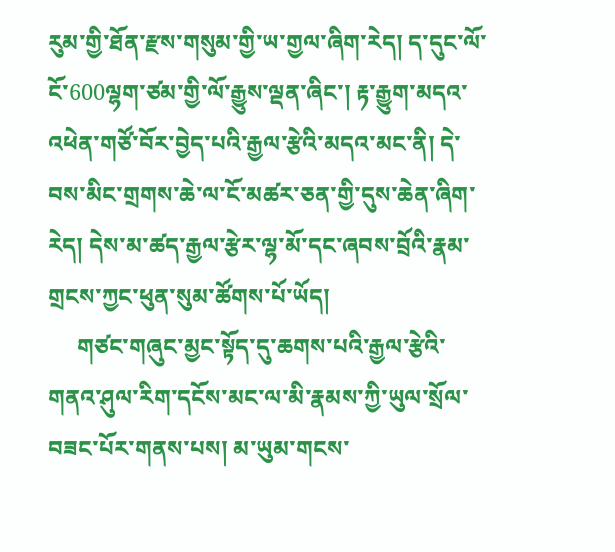རུམ་གྱི་ཐོན་རྫས་གསུམ་གྱི་ཡ་གྱལ་ཞིག་རེད། ད་དུང་ལོ་ངོ་600ལྷག་ཙམ་གྱི་ལོ་རྒྱུས་ལྡན་ཞིང་། རྟ་རྒྱུག་མདའ་འཕེན་གཙོ་བོར་བྱེད་པའི་རྒྱལ་རྩེའི་མདའ་མང་ནི། དེ་བས་མིང་གྲགས་ཆེ་ལ་ངོ་མཚར་ཅན་གྱི་དུས་ཆེན་ཞིག་རེད། དེས་མ་ཚད་རྒྱལ་རྩེར་ལྷ་མོ་དང་ཞབས་བྲོའི་རྣམ་གྲངས་ཀྱང་ཕུན་སུམ་ཚོགས་པོ་ཡོད།
     གཙང་གཞུང་མྱང་སྟོད་དུ་ཆགས་པའི་རྒྱལ་རྩེའི་གནའ་ཤུལ་རིག་དངོས་མང་ལ་མི་རྣམས་ཀྱི་ཡུལ་སྲོལ་བཟང་པོར་གནས་པས། མ་ཡུམ་གངས་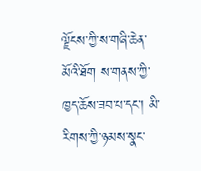ལྗོངས་ཀྱི་ས་གཞི་ཆེན་མོའི་ཐོག ས་གནས་ཀྱི་ཁྱད་ཆོས་ཟབ་པ་དང་། མི་རིགས་ཀྱི་ཉམས་སྣང་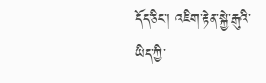དོད་ཅིང་། འཇིག་རྟེན་སྐྱེ་རྒུའི་ཡིད་ཀྱི་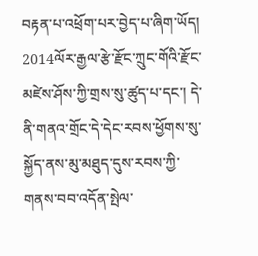བརྟན་པ་འཕྲོག་པར་བྱེད་པ་ཞིག་ཡོད། 2014ལོར་རྒྱལ་རྩེ་རྫོང་ཀྲུང་གོའི་རྫོང་མཛེས་ཤོས་ཀྱི་གྲས་སུ་ཚུད་པ་དང་། དེ་ནི་གནའ་གྲོང་དེ་དེང་རབས་ཕྱོགས་སུ་སྐྱོད་ནས་མུ་མཐུད་དུས་རབས་ཀྱི་གནས་བབ་འདོན་སྤེལ་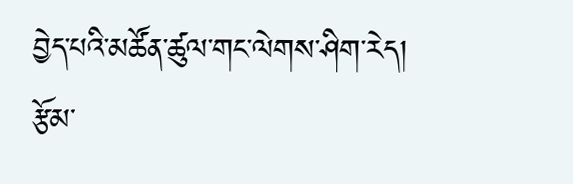བྱེད་པའི་མཚོན་ཚུལ་གང་ལེགས་ཤིག་རེད།
རྩོམ་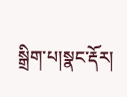སྒྲིག་པ།སྣང་རྡོར།